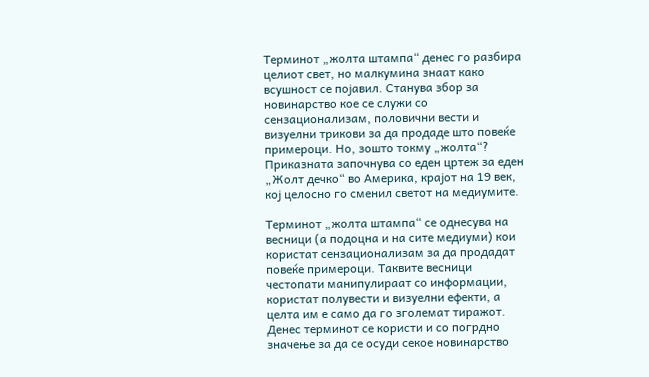Терминот „жолта штампа“ денес го разбира целиот свет, но малкумина знаат како всушност се појавил. Станува збор за новинарство кое се служи со сензационализам, половични вести и визуелни трикови за да продаде што повеќе примероци. Но, зошто токму „жолта“? Приказната започнува со еден цртеж за еден „Жолт дечко“ во Америка, крајот на 19 век, кој целосно го сменил светот на медиумите.

Терминот „жолта штампа“ се однесува на весници (а подоцна и на сите медиуми) кои користат сензационализам за да продадат повеќе примероци. Таквите весници честопати манипулираат со информации, користат полувести и визуелни ефекти, а целта им е само да го зголемат тиражот. Денес терминот се користи и со погрдно значење за да се осуди секое новинарство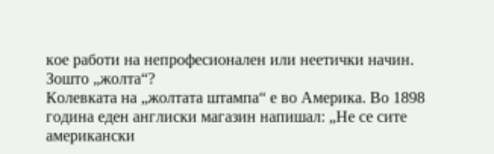кое работи на непрофесионален или неетички начин.
Зошто „жолта“?
Колевката на „жолтата штампа“ е во Америка. Во 1898 година еден англиски магазин напишал: „Не се сите американски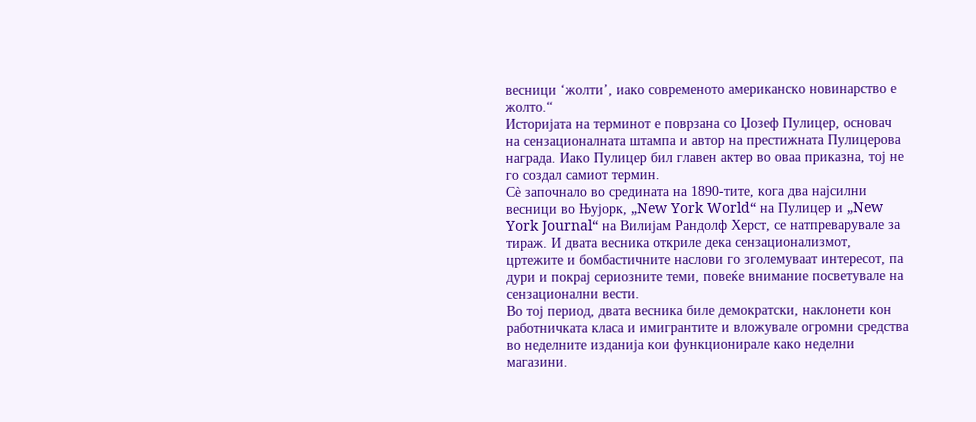весници ‘жолти’, иако современото американско новинарство е жолто.“
Историјата на терминот е поврзана со Џозеф Пулицер, основач на сензационалната штампа и автор на престижната Пулицерова награда. Иако Пулицер бил главен актер во оваа приказна, тој не го создал самиот термин.
Сè започнало во средината на 1890-тите, кога два најсилни весници во Њујорк, „New York World“ на Пулицер и „New York Journal“ на Вилијам Рандолф Херст, се натпреварувале за тираж. И двата весника откриле дека сензационализмот, цртежите и бомбастичните наслови го зголемуваат интересот, па дури и покрај сериозните теми, повеќе внимание посветувале на сензационални вести.
Во тој период, двата весника биле демократски, наклонети кон работничката класа и имигрантите и вложувале огромни средства во неделните изданија кои функционирале како неделни магазини.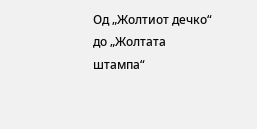Од „Жолтиот дечко“ до „Жолтата штампа“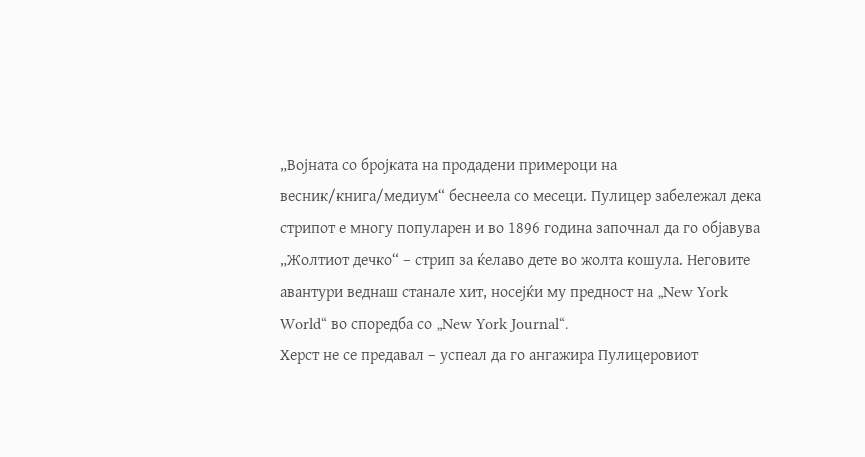„Војната со бројката на продадени примероци на весник/книга/медиум“ беснеела со месеци. Пулицер забележал дека стрипот е многу популарен и во 1896 година започнал да го објавува „Жолтиот дечко“ – стрип за ќелаво дете во жолта кошула. Неговите авантури веднаш станале хит, носејќи му предност на „New York World“ во споредба со „New York Journal“.
Херст не се предавал – успеал да го ангажира Пулицеровиот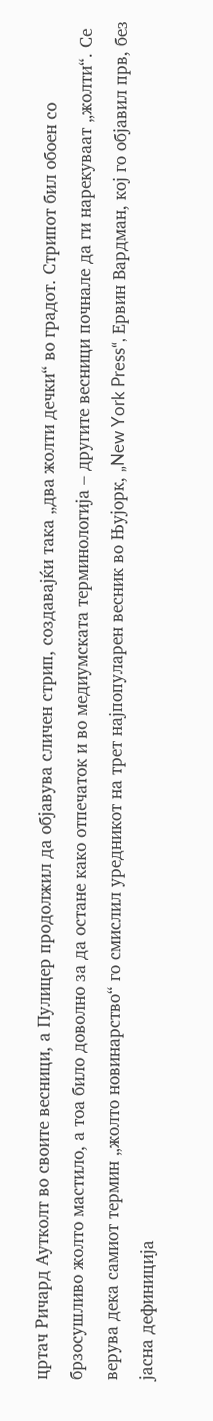цртач Ричард Аутколт во своите весници, а Пулицер продолжил да објавува сличен стрип, создавајќи така „два жолти дечки“ во градот. Стрипот бил обоен со брзосушливо жолто мастило, а тоа било доволно за да остане како отпечаток и во медиумската терминологија – другите весници почнале да ги нарекуваат „жолти“. Се верува дека самиот термин „жолто новинарство“ го смислил уредникот на трет најпопуларен весник во Њујорк, „New York Press“, Ервин Вардман, кој го објавил прв, без јасна дефиниција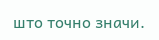што точно значи.